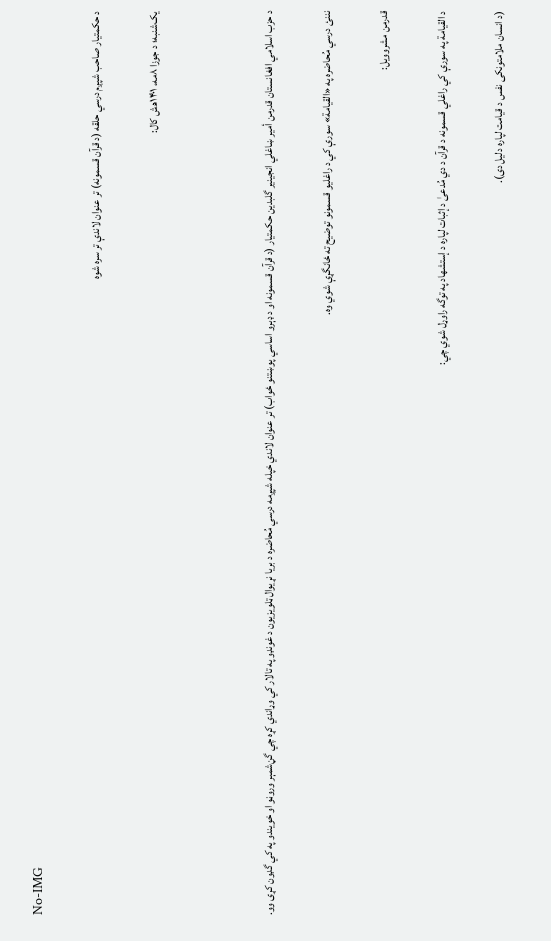No-IMG

د حکمتيار صاحب شپږم درسي حلقه (د قرآن قسمونه) تر عنوان لاندې تر سره شوه

يک‌شنبه؛ د جوزا ۸مه، ۱۴۰۱ھ‌ش کال:



د حزب اسلامي افغانستان قدرمن أمير ښاغلي انجينير گلبدين حکمتيار (د قرآن قسمونه او د ډېرو اساسي پوښتنو ځواب) تر عنوان لاندي خپله شپږمه درسي مُحاضره د بريا نړيوال ټلويزيون د غونډو په تالار کي وړاندي کړه چي گڼ‌شمېر وروڼو او خويندو په کي گډون کړی وو.

نننئ درسي مُحاضره په «القيامة» سورې کي د راغليو قسمونو توضيح ته ځانگړې شوي وه.

قدرمن مشروويل:

د القيامة په سورې کي راغلي قسمونه د قرآن د دي مُدعیٰ د إثبات لپاره د إستشهاد په توگه راوړل شوي چي:

(د انسان ملامتونكى نفس د قيامت لپاره دليل دى).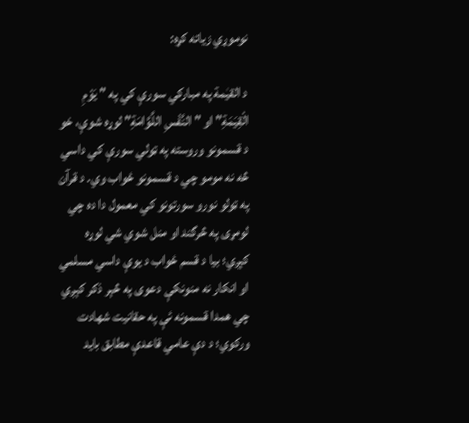نوموړي زياته کړه:

د القيٰمة په مباركي سورې كي په " يَوْمِ الْقِيَمَةِ" او "النَّفْسِ اللَّوَّامَةِ" لوړە شوې، خو د قسمونو وروسته په ټولي سورې كي داسي څه نه مومو چي د قسمونو ځواب وي. د قرآن په ټولو نورو سورتونو كي معمول دا ده چي لومړى په څرگند او منل شوي شي لوړە كېږي؛ بيا د قسم ځواب د يوې داسي مسلمي او انكار نه منونكې دعوى په څېر ذكر كېږي چي همدا قسمونه ئې په حقانيت شهادت وركوي؛ د دې عامي قاعدې مطابق بايد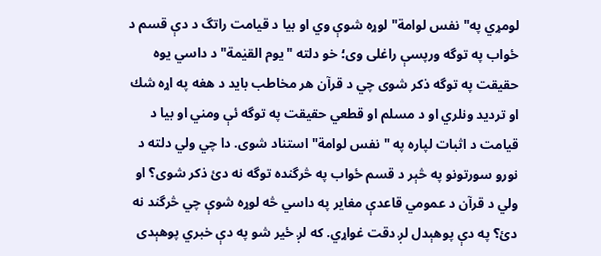لومړي په"نفس لوامة" لوړە شوې وي او بيا د قيامت راتگ د دې قسم د ځواب په توگه ورپسې راغلى وى؛ خو دلته "يوم القيٰمة" د داسي يوه حقيقت په توگه ذكر شوى چي د قرآن هر مخاطب بايد د هغه په اړە شك او ترديد ونلري او د مسلم او قطعي حقيقت په توگه ئې ومني او بيا د قيامت د اثبات لپاره په "نفس لوامة" استناد شوى. دا چي ولي دلته د نورو سورتونو په څېر د قسم ځواب په څرگنده توگه نه دئ ذكر شوى؟ او ولي د قرآن د عمومي قاعدې مغاير په داسي څه لوړە شوې چي څرگند نه دئ؟ په دې پوهېدل لږ دقت غواړي. كه لږ ځير شو په دې خبري پوهېدى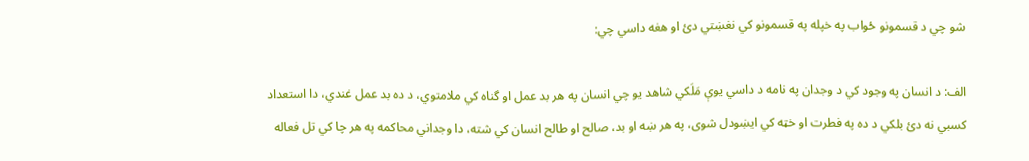شو چي د قسمونو ځواب په خپله په قسمونو كي نغښتي دئ او هغه داسي چي:

الف: د انسان په وجود كي د وجدان په نامه د داسي يوې مَلَكي شاهد يو چي انسان په هر بد عمل او گناه كي ملامتوي، د ده بد عمل غندي، دا استعداد كسبي نه دئ بلكي د ده په فطرت او خټه كي ايښودل شوى، په هر ښه او بد، صالح او طالح انسان كي شته، دا وجداني محاكمه په هر چا كي تل فعاله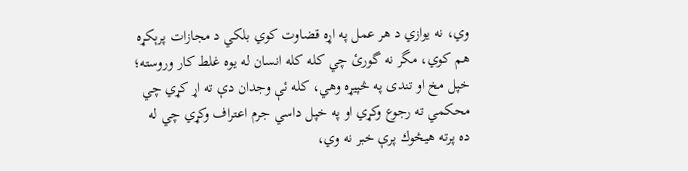وي، نه يوازي د هر عمل په اړە قضاوت كوي بلكي د مجازات پرېكړە هم كوي، مگر نه گورئ چي كله كله انسان له يوه غلط كار وروسته؛ خپل مخ او تندى په څپيړە وهي، كله ئې وجدان دې ته اړ كړي چي محكمي ته رجوع وكړي او په خپل داسي جرم اعتراف وكړي چي له ده پرته هيڅوك پرې خبر نه وي،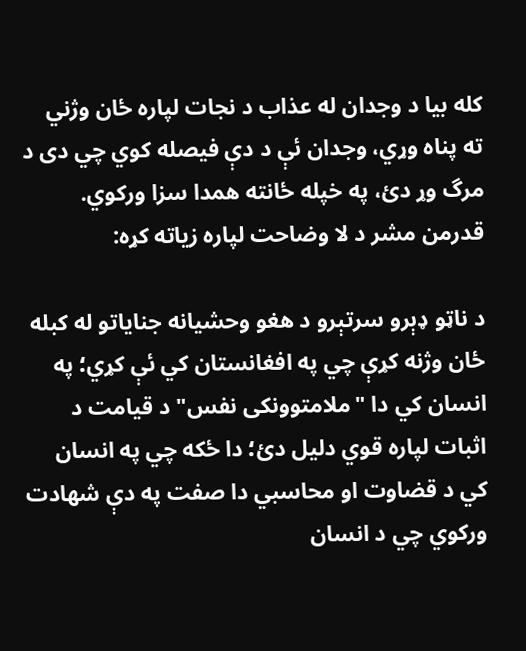كله بيا د وجدان له عذاب د نجات لپاره ځان وژني ته پناه وړي، وجدان ئې د دې فيصله كوي چي دى د مرگ وړ دئ، په خپله ځانته همدا سزا وركوي. قدرمن مشر د لا وضاحت لپاره زياته کړه:

د ناټو ډېرو سرتېرو د هغو وحشيانه جناياتو له كبله ځان وژنه كړې چي په افغانستان كي ئې كړي؛ په انسان كي دا "ملامتوونكى نفس" د قيامت د اثبات لپاره قوي دليل دئ؛ دا ځكه چي په انسان كي د قضاوت او محاسبي دا صفت په دې شهادت وركوي چي د انسان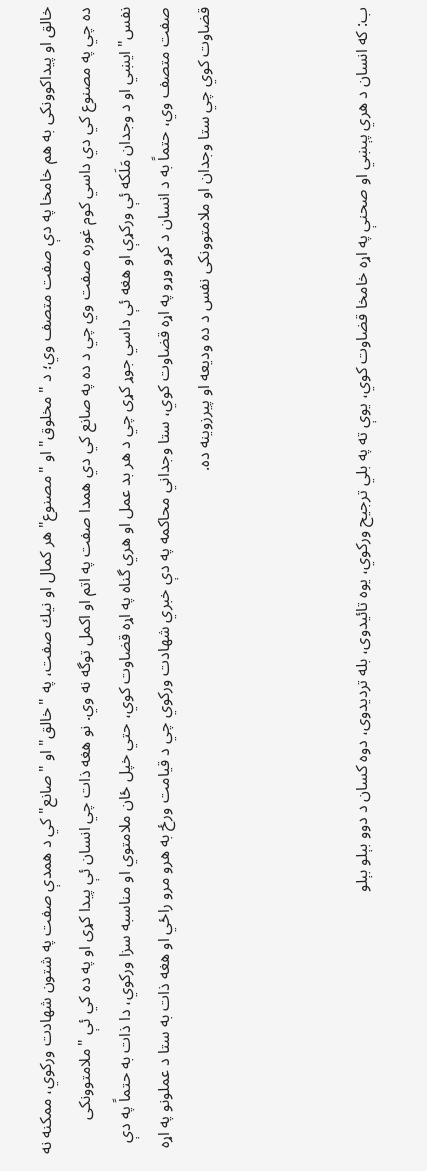خالق او پيداكوونكى به هم خامخا په دې صفت متصف وي؛ د "مخلوق" او "مصنوع" هر كمال او نيك صفت، په "خالق" او "صانع" كي د همدې صفت په شتون شهادت وركوي، ممكنه نه ده چي په مصنوع كي دي داسي كوم غوره صفت وي چي د ده په صانع كي دي همدا صفت په اتم او اكمل توگه نه وي. نو هغه ذات چي انسان ئې پيدا كړى او په ده كي ئې "ملامتوونكى نفس" ايښي او د وجدان مَلَكه ئې وركړې او هغه ئې داسي جوړ كړى چي د هر بد عمل او هري گناه په اړە قضاوت كوي، حتي خپل ځان ملامتوي او مناسبه سزا وركوي، دا ذات به حتماً په دې صفت متصف وي، حتماً به د انسان د كړو وړو په اړہ قضاوت كوي، ستا وجداني محاكمه په دې خبري شهادت وركوي چي د قيامت ورځ به هرو مرو راځي او هغه ذات به ستا د عملونو په اړە قضاوت كوي چي ستا وجدان او ملامتوونكى نفس د ده وديعه او پيرزوينه ده.



ب: كه انسان د هري پېښي او صحنې په اړه خامخا قضاوت كوي، يوې ته په بلي ترجيح وركوي، يوه تائيدوى، بله ترديدوى، دوه كسان د دوو بېلو بېلو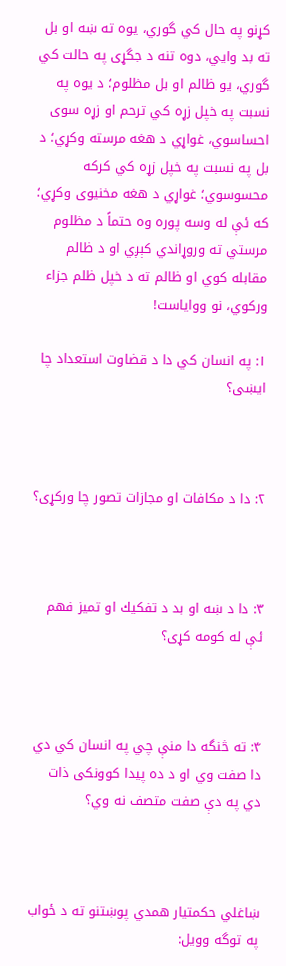كړنو په حال كي گوري، يوه ته ښه او بل ته بد وايي، دوه تنه د جگړى په حالت كي گوري، يو ظالم او بل مظلوم؛ د يوه په نسبت په خپل زړە كي ترحم او زړە سوى احساسوي، غواړي د هغه مرسته وكړي؛ د بل په نسبت په خپل زړە كي كركه محسوسوي؛ غواړي د هغه مخنيوى وكړي؛ كه ئې له وسه پوره وه حتماً د مظلوم مرستي ته وروړاندي كېږي او د ظالم مقابله كوي او ظالم ته د خپل ظلم جزاء وركوي، نو وواياست!

۱: په انسان كي دا د قضاوت استعداد چا ايښى؟



۲: دا د مكافات او مجازات تصور چا وركړى؟



۳: دا د ښه او بد د تفكيك او تميز فهم ئې له كومه كړى؟



۴: ته څنگه دا منې چي په انسان كي دي دا صفت وي او د ده پيدا كوونكى ذات دي په دې صفت متصف نه وي؟



ښاغلي حکمتيار همدي پوښتنو ته د ځواب په توگه وويل: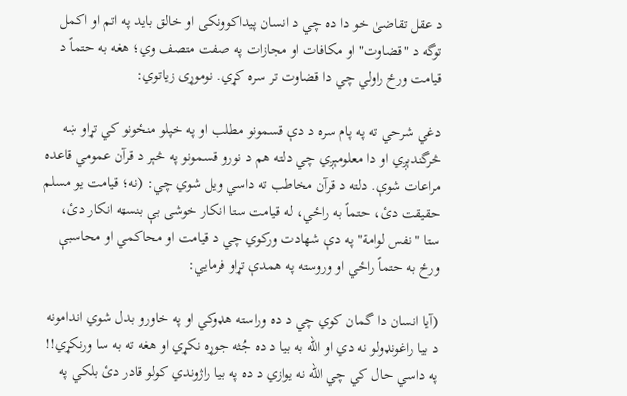د عقل تقاضىٰ خو دا ده چي د انسان پيداكوونكى او خالق بايد په اتم او اكمل توگه د "قضاوت" او مكافات او مجازات په صفت متصف وي؛ هغه به حتماً د قيامت ورځ راولي چي دا قضاوت تر سره كړي. نوموړی زياتوي:

دغي شرحي ته په پام سره د دې قسمونو مطلب او په خپلو منځونو كي تړاو ښه څرگندېږي او دا معلومېږي چي دلته هم د نورو قسمونو په څېر د قرآن عمومي قاعده مراعات شوې. دلته د قرآن مخاطب ته داسي ويل شوي چي: (نه؛ قيامت يو مسلم حقيقت دئ، حتماً به راځي، له قيامت ستا انكار خوشى بې بنسټه انكار دئ، ستا "نفس لوامة" په دې شهادت وركوي چي د قيامت او محاكمي او محاسبې ورځ به حتماً راځي او وروسته په همدې تړاو فرمايي:

(آيا انسان دا گمان كوي چي د ده وراسته هډوكي او په خاورو بدل شوي اندامونه د بيا راغونډولو نه دي او الله به بيا د ده جُثه جوړە نكړي او هغه ته به سا ورنكړي!! په داسي حال كي چي الله نه يوازي د ده په بيا راژوندي كولو قادر دئ بلكي په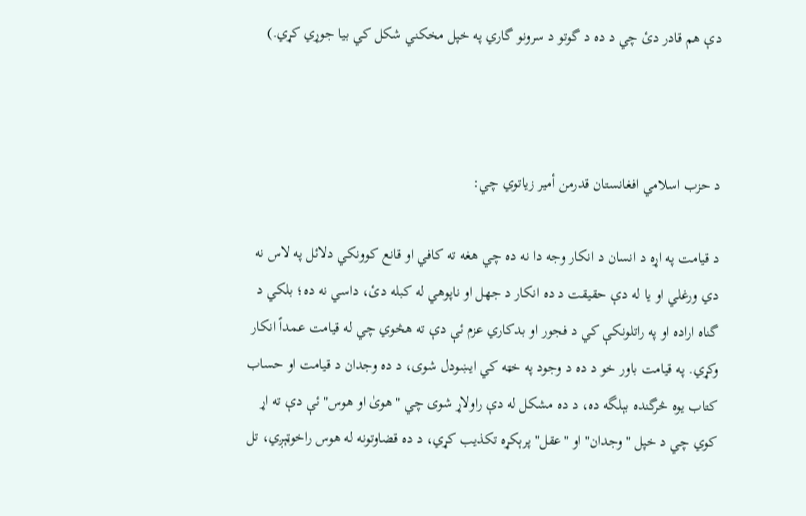دې هم قادر دئ چي د ده د گوتو د سرونو گاري په خپل مخكني شكل كي بيا جوړي كړي.)



د حزب اسلامي افغانستان قدرمن أمير زياتوي چي:

د قيامت په اړە د انسان د انكار وجه دا نه ده چي هغه ته كافي او قانع كوونكي دلائل په لاس نه دي ورغلي او يا له دې حقيقت د ده انكار د جهل او ناپوهي له كبله دئ، داسي نه ده؛ بلكي د گناه اراده او په راتلونكې كي د فجور او بدكاري عزم ئې دې ته هڅوي چي له قيامت عمداً انكار وكړي. په قيامت باور خو د ده د وجود په خټه كي ايښودل شوى، د ده وجدان د قيامت او حساب كتاب يوه څرگنده بېلگه ده، د ده مشكل له دې راولاړ شوى چي "هوىٰ او هوس" ئې دې ته اړ كوي چي د خپل "وجدان" او "عقل" پرېكړە تكذيب كړي، د ده قضاوتونه له هوس راخوټېږي، تل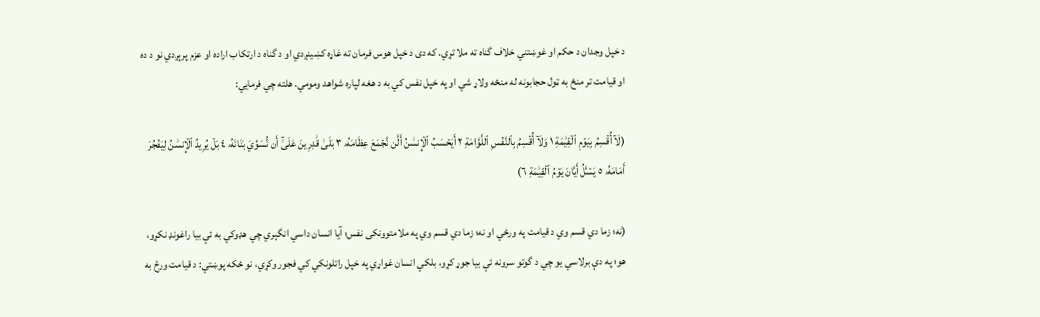د خپل وجدان د حكم او غوښتني خلاف گناه ته ملا تړي. كه دى د خپل هوس فرمان ته غاړە كښينږدي او د گناه د ارتكاب اراده او عزم پرېږدي نو د ده او قيامت تر منځ به ټول حجابونه له منځه ولاړ شي او په خپل نفس كي به د هغه لپاره شواهد ومومي. هلته چي فرمايي:

(لَآ أُقۡسِمُ بِيَوۡمِ ٱلۡقِيَٰمَةِ ١ وَلَآ أُقۡسِمُ بِٱلنَّفۡسِ ٱللَّوَّامَةِ ٢ أَيَحۡسَبُ ٱلۡإِنسَٰنُ أَلَّن نَّجۡمَعَ عِظَامَهُۥ ٣ بَلَىٰ قَٰدِرِينَ عَلَىٰٓ أَن نُّسَوِّيَ بَنَانَهُۥ ٤ بَلۡ يُرِيدُ ٱلۡإِنسَٰنُ لِيَفۡجُرَ أَمَامَهُۥ ٥ يَسۡ‍َٔلُ أَيَّانَ يَوۡمُ ٱلۡقِيَٰمَةِ ٦)

(نه؛ زما دي قسم وي د قيامت په ورځي او نه؛ زما دي قسم وي په ملامتوونكى نفس؛ آيا انسان داسي انگېري چي هډوكي به ئې بيا راغونډ نكړو، هو؛ په دې برلاسي يو چي د گوتو سرونه ئې بيا جوړ كړو، بلكي انسان غواړي په خپل راتلونكي كي فجور وكړي، نو ځكه پوښتي: د قيامت ورځ به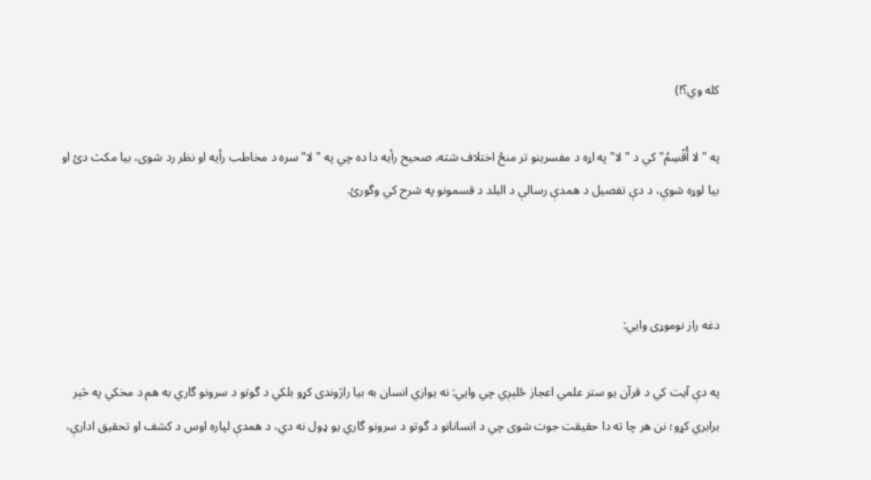كله وي؟!)

په " لا أُقْسِمُ" كي د "لا" په اړە د مفسرينو تر منځ اختلاف شته، صحيح رأيه دا ده چي په "لا" سره د مخاطب رأيه او نظر رد شوى، بيا مكث دئ او بيا لوړە شوې، د دې تفصيل د همدې رسالې د البلد د قسمونو په شرح كي وگورئ.



دغه راز نوموړی وايي:

په دې آيت كي د قرآن يو ستر علمي اعجاز ځلېږي چي وايي: نه يوازي انسان به بيا راژوندى كړو بلكي د گوتو د سرونو گاري به هم د مخكي په څېر برابري كړو؛ نن هر چا ته دا حقيقت جوت شوى چي د انسانانو د گوتو د سرونو گاري يو ډول نه دي، د همدې لپاره اوس د كشف او تحقيق ادارې،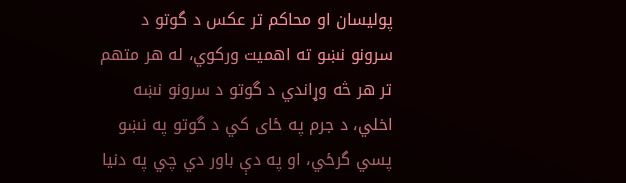پوليسان او محاكم تر عكس د گوتو د سرونو نښو ته اهميت وركوي، له هر متهم تر هر څه وړاندي د گوتو د سرونو نښه اخلي، د جرم په ځاى كي د گوتو په نښو پسي گرځي، او په دې باور دي چي په دنيا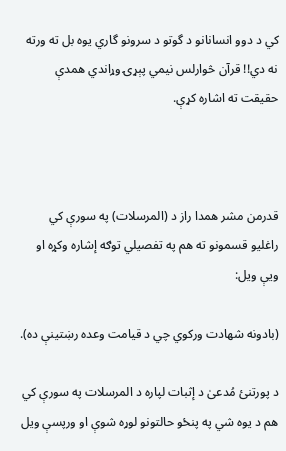كي د دوو انسانانو د گوتو د سرونو گاري يوه بل ته ورته نه دي!! قرآن څوارلس نيمي پېړۍ وړاندي همدې حقيقت ته اشاره كړې.



قدرمن مشر همدا راز د (المرسلات) په سورې کي راغليو قسمونو ته هم په تفصيلي توګه إشاره وکړه او ويې ويل:

(بادونه شهادت وركوي چي د قيامت وعده رښتينې ده).

د پورتنئ مُدعیٰ د إثبات لپاره د المرسلات په سورې كي هم د يوه شي په پنځو حالتونو لوړە شوې او ورپسې ويل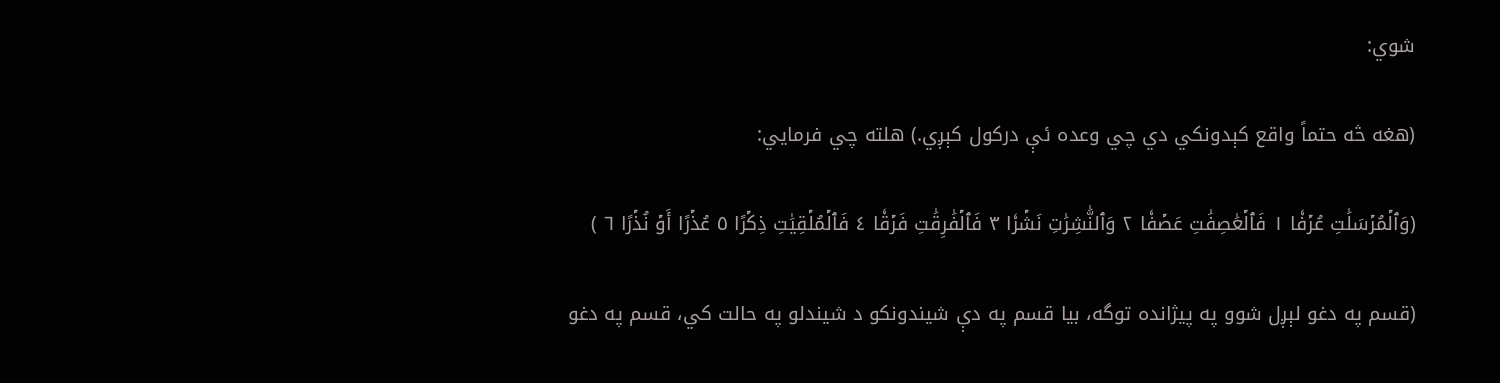شوي:

(هغه څه حتماً واقع كېدونكي دي چي وعده ئې دركول كېږي.) هلته چي فرمايي:

(وَٱلۡمُرۡسَلَٰتِ عُرۡفٗا ١ فَٱلۡعَٰصِفَٰتِ عَصۡفٗا ٢ وَٱلنَّٰشِرَٰتِ نَشۡرٗا ٣ فَٱلۡفَٰرِقَٰتِ فَرۡقٗا ٤ فَٱلۡمُلۡقِيَٰتِ ذِكۡرًا ٥ عُذۡرًا أَوۡ نُذۡرًا ٦ )

(قسم په دغو لېږل شوو په پيژانده توگه، بيا قسم په دې شيندونكو د شيندلو په حالت كي، قسم په دغو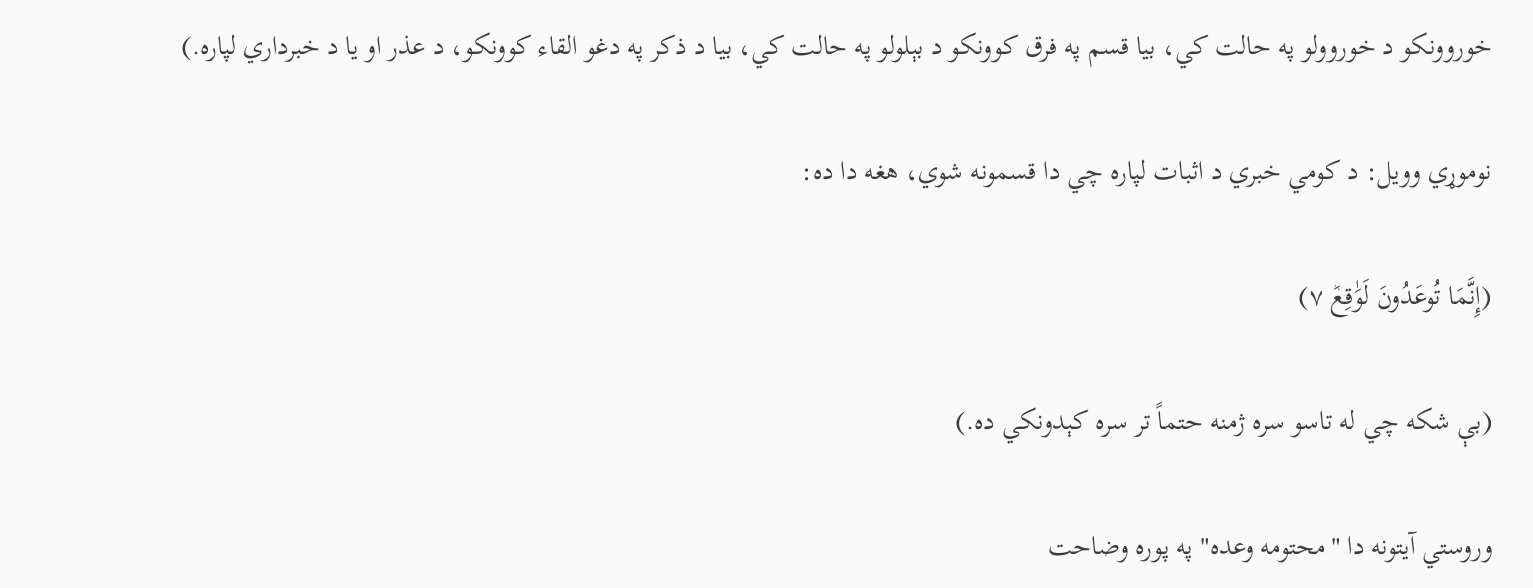خوروونكو د خوروولو په حالت كي، بيا قسم په فرق كوونكو د بېلولو په حالت كي، بيا د ذكر په دغو القاء كوونكو، د عذر او يا د خبرداري لپاره.)

نوموړي وويل: د كومي خبري د اثبات لپاره چي دا قسمونه شوي، هغه دا ده:

(إِنَّمَا تُوعَدُونَ لَوَٰقِعٞ ٧)

(بې شكه چي له تاسو سره ژمنه حتماً تر سره كېدونكي ده.)

وروستي آيتونه دا "محتومه وعده" په پوره وضاحت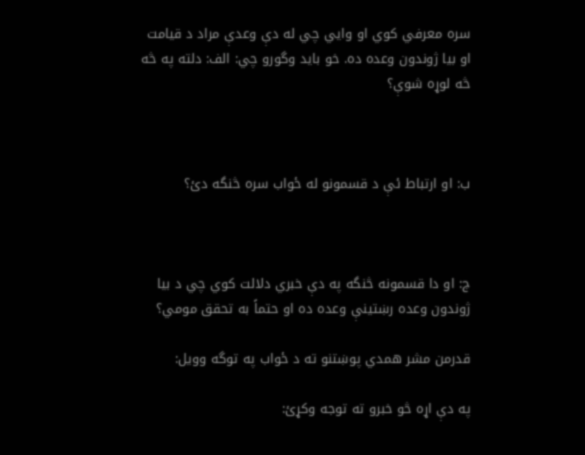سره معرفي كوي او وايي چي له دې وعدې مراد د قيامت او بيا ژوندون وعده ده. خو بايد وگورو چي: الف: دلته په څه څه لوړە شوې؟



ب: او ارتباط ئې د قسمونو له ځواب سره څنگه دئ؟



ج: او دا قسمونه څنگه په دې خبري دلالت كوي چي د بيا ژوندون وعده رښتينې وعده ده او حتماً به تحقق مومي؟

قدرمن مشر همدي پوښتنو ته د ځواب په توگه وويل:

په دې اړە څو خبرو ته توجه وكړئ: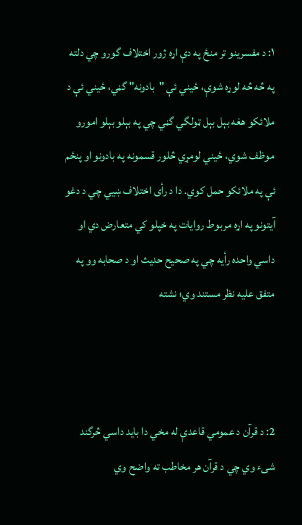۱: د مفسرينو تر منځ په دې اړە ژور اختلاف گورو چي دلته په څه څه لوړە شوې، ځيني ئې "بادونه" گڼي، ځيني ئې د ملائكو هغه بېل بېل ټولگي گڼي چي په بېلو بېلو امورو موظف شوي، ځيني لومړي څلور قسمونه په بادونو او پنځم ئې په ملائكو حمل كوي. دا د رأى اختلاف ښيي چي د دغو آيتونو په اړە مربوط روايات په خپلو كي متعارض دي او داسي واحده رأيه چي په صحيح حديث او د صحابه وو په متفق عليه نظر مستند وي؛ نشته



2: د قرآن د عمومي قاعدې له مخي دا بايد داسي څرگند شىء وي چي د قرآن هر مخاطب ته واضح وي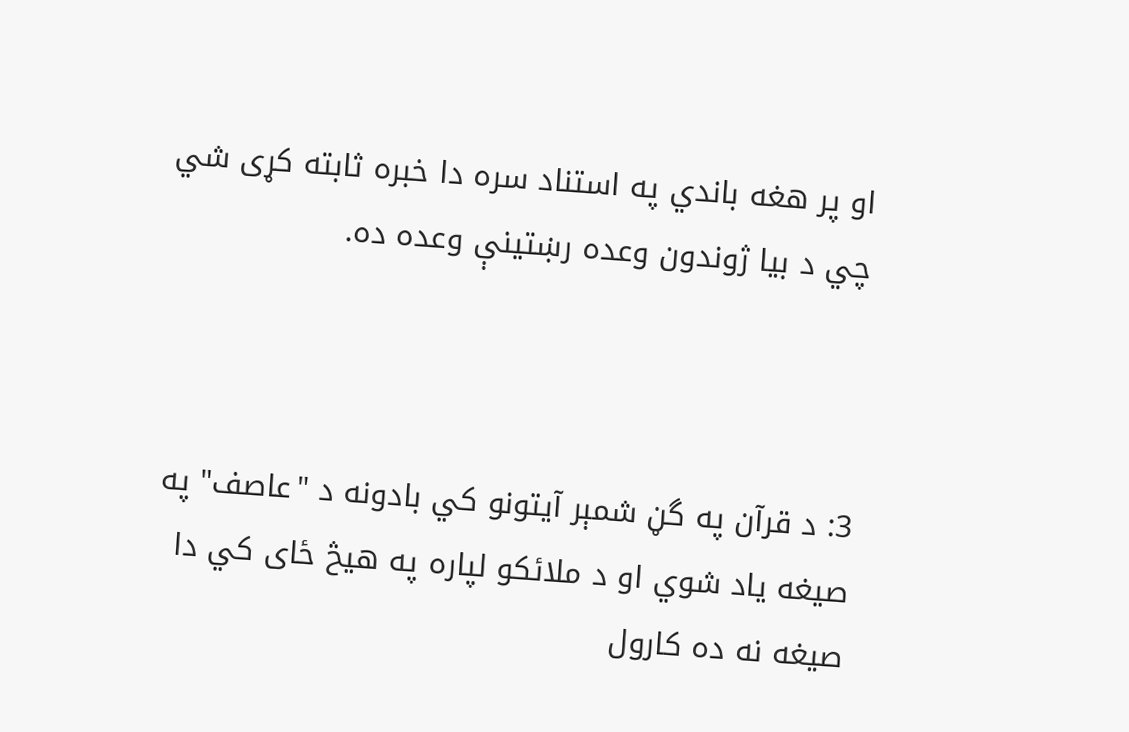او پر هغه باندي په استناد سره دا خبره ثابته كړى شي چي د بيا ژوندون وعده رښتينې وعده ده.



3: د قرآن په گڼ شمېر آيتونو كي بادونه د "عاصف" په صيغه ياد شوي او د ملائكو لپاره په هيڅ ځاى كي دا صيغه نه ده كارول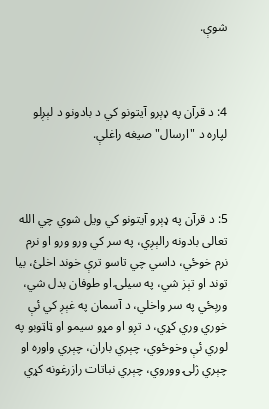شوې.



4: د قرآن په ډېرو آيتونو كي د بادونو د لېږلو لپاره د "ارسال" صيغه راغلې.



5: د قرآن په ډېرو آيتونو كي ويل شوي چي الله تعالى بادونه رالېږي، په سر كي ورو ورو او نرم نرم خوځي، داسي چي تاسو ترې خوند اخلئ، بيا توند او تېز شي، په سيلۍ او طوفان بدل شي، ورېځي په سر واخلي، د آسمان په غېږ كي ئې خوري وري كړي، د تږو او مړو سيمو او ټاټوبو په لوري ئې وخوځوي، چېري باران، چېري واوره او چېري ژلۍ ووروي، چېري نباتات رازرغونه كړي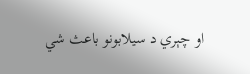او چېري د سيلابونو باعث شي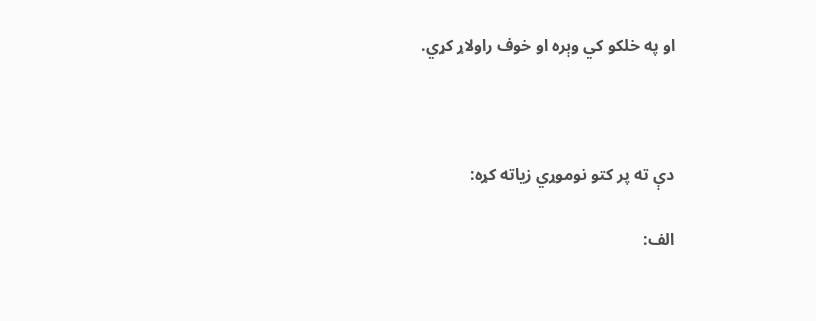او په خلكو كي وېره او خوف راولاړ كړي.



دې ته پر کتو نوموړي زياته کړه:

الف: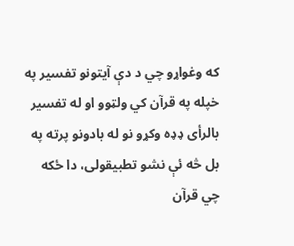كه وغواړو چي د دې آيتونو تفسير په خپله په قرآن كي ولټوو او له تفسير بالرأى ډډە وكړو نو له بادونو پرته په بل څه ئې نشو تطبيقولى، دا ځكه چي قرآن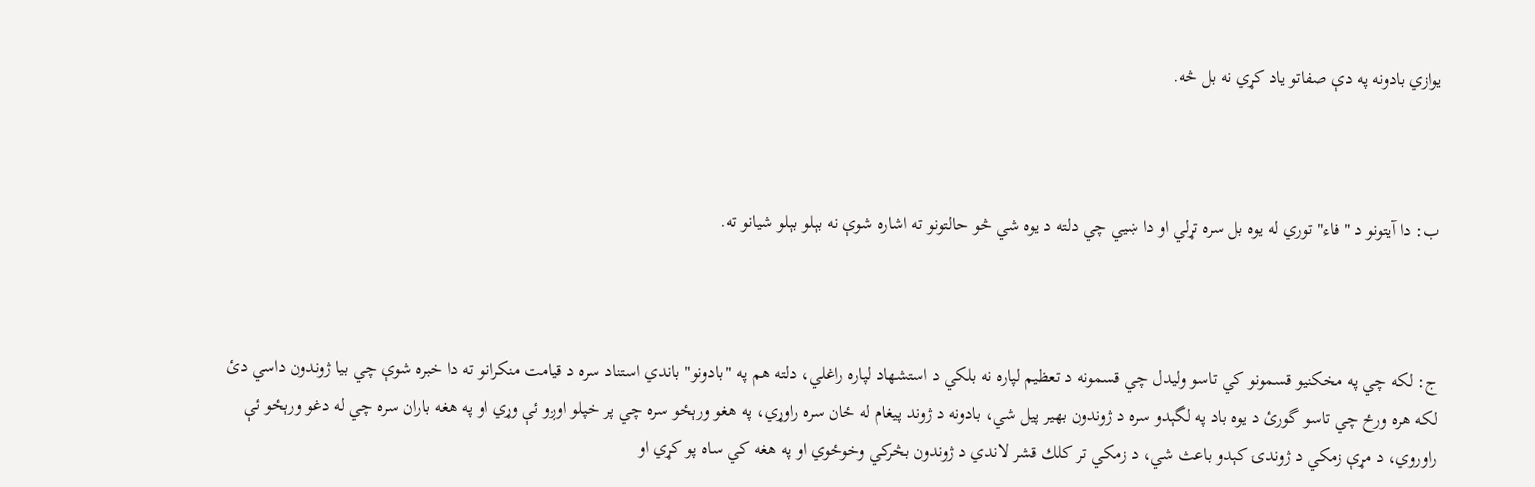يوازي بادونه په دې صفاتو ياد كړي نه بل څه.



ب: دا آيتونو د "فاء" توري له يوه بل سره تړلي او دا ښيي چي دلته د يوه شي څو حالتونو ته اشاره شوې نه بېلو بېلو شيانو ته.



ج: لكه چي په مخكنيو قسمونو كي تاسو وليدل چي قسمونه د تعظيم لپاره نه بلكي د استشهاد لپاره راغلي، دلته هم په "بادونو" باندي استناد سره د قيامت منكرانو ته دا خبره شوې چي بيا ژوندون داسي دئ لكه هره ورځ چي تاسو گورئ د يوه باد په لگېدو سره د ژوندون بهير پيل شي، بادونه د ژوند پيغام له ځان سره راوړي، په هغو ورېځو سره چي پر خپلو اوږو ئې وړي او په هغه باران سره چي له دغو ورېځو ئې راوروي، د مړې زمكي د ژوندۍ كېدو باعث شي، د زمكي تر كلك قشر لاندي د ژوندون بڅركي وخوځوي او په هغه كي ساه پو كړي او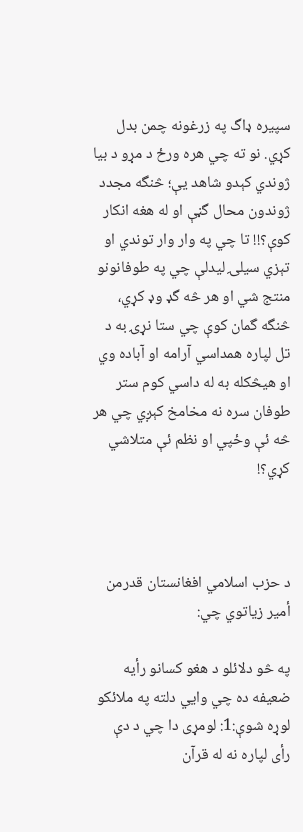سپيره ډاگ په زرغونه چمن بدل كړي. نو ته چي هره ورځ د مړو د بيا ژوندي كېدو شاهد يې؛ څنگه مجدد ژوندون محال گڼې او له هغه انكار كوې؟!! تا چي په وار وار توندي او تېزي سيلۍ ليدلې چي په طوفانونو منتج شي او هر څه گډ وډ كړي، څنگه گمان كوې چي ستا نړۍ به د تل لپاره همداسي آرامه او آباده وي او هيڅكله به له داسي كوم ستر طوفان سره نه مخامخ كېږي چي هر څه ئې وځپي او نظم ئې متلاشي كړي؟!



د حزب اسلامي افغانستان قدرمن أمير زياتوي چي:

په څو دلائلو د هغو كسانو رأيه ضعيفه ده چي وايي دلته په ملائكو لوړە شوې:1: لومړى دا چي د دې رأى لپاره نه له قرآن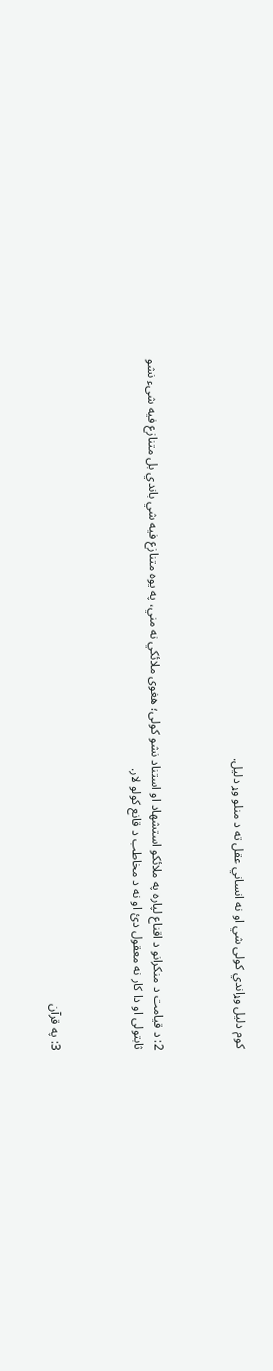كوم دليل وړاندي كولى شي او نه انساني عقل ته د منلو وړ دليل.



2: د قيامت د منكرانو د اقناع لپاره په ملائكو استشهاد او استناد نشو كولى؛ هغوى ملائكي نه مني، په يوه متنازع فيه شي باندي بل متنازع فيه شىء نشو ثابتولى او دا كار نه معقول دئ او نه د مخاطب د قانع كولو لار.



3: په قرآن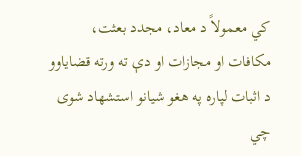كي معمولاً د معاد، مجدد بعثت، مكافات او مجازات او دې ته ورته قضاياوو د اثبات لپاره په هغو شيانو استشهاد شوى چي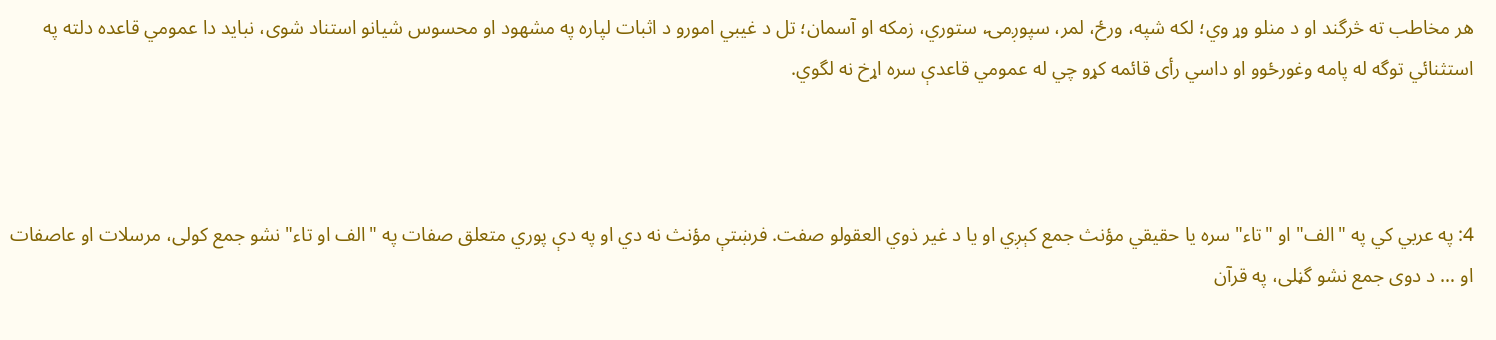هر مخاطب ته څرگند او د منلو وړ وي؛ لكه شپه، ورځ، لمر، سپوږمۍ، ستوري، زمكه او آسمان؛ تل د غيبي امورو د اثبات لپاره په مشهود او محسوس شيانو استناد شوى، نبايد دا عمومي قاعده دلته په استثنائي توگه له پامه وغورځوو او داسي رأى قائمه كړو چي له عمومي قاعدې سره اړخ نه لگوي.



4: په عربي كي په "الف" او "تاء" سره يا حقيقي مؤنث جمع كېږي او يا د غير ذوي العقولو صفت. فرښتې مؤنث نه دي او په دې پوري متعلق صفات په "الف او تاء" نشو جمع كولى، مرسلات او عاصفات او … د دوى جمع نشو گڼلى، په قرآن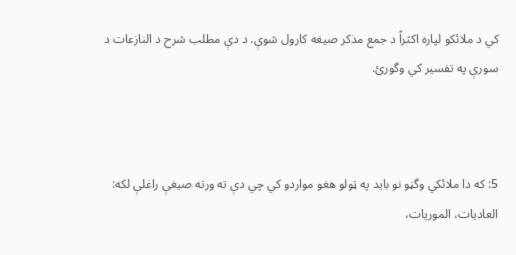كي د ملائكو لپاره اكثراً د جمع مذكر صيغه كارول شوې. د دې مطلب شرح د النازعات د سورې په تفسير كي وگورئ.



5: كه دا ملائكي وگڼو نو بايد په ټولو هغو مواردو كي چي دې ته ورته صيغې راغلې لكه: العاديات، الموريات،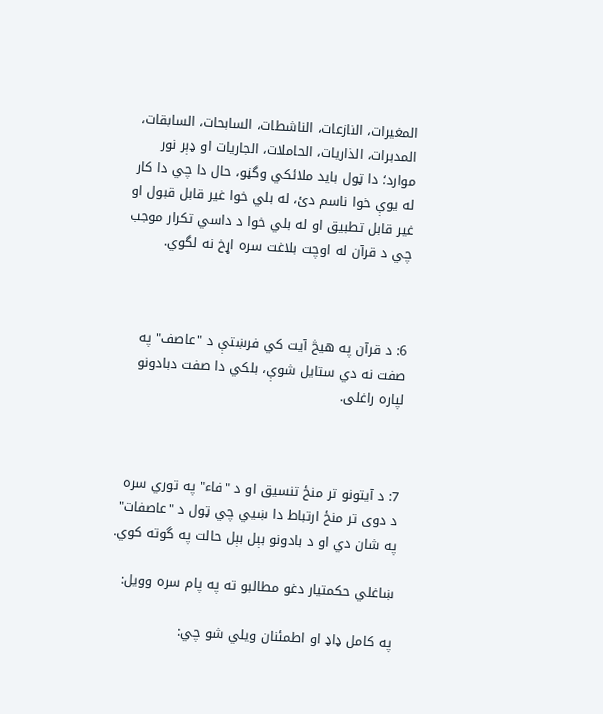المغيرات، النازعات، الناشطات، السابحات، السابقات، المدبرات، الذاريات، الحاملات، الجاريات او ډېر نور موارد؛ دا ټول بايد ملائكي وگڼو، حال دا چي دا كار له يوې خوا ناسم دئ، له بلي خوا غير قابل قبول او غير قابل تطبيق او له بلي خوا د داسي تكرار موجب چي د قرآن له اوچت بلاغت سره اړخ نه لگوي.



6: د قرآن په هيڅ آيت كي فرښتې د "عاصف" په صفت نه دي ستايل شوې، بلكي دا صفت دبادونو لپاره راغلى.



7: د آيتونو تر منځ تنسيق او د "فاء" په توري سره د دوى تر منځ ارتباط دا ښيي چي ټول د "عاصفات" په شان دي او د بادونو بېل بېل حالت په گوته كوي.

ښاغلي حکمتيار دغو مطالبو ته په پام سره وويل:

په كامل ډاډ او اطمئنان ويلي شو چي: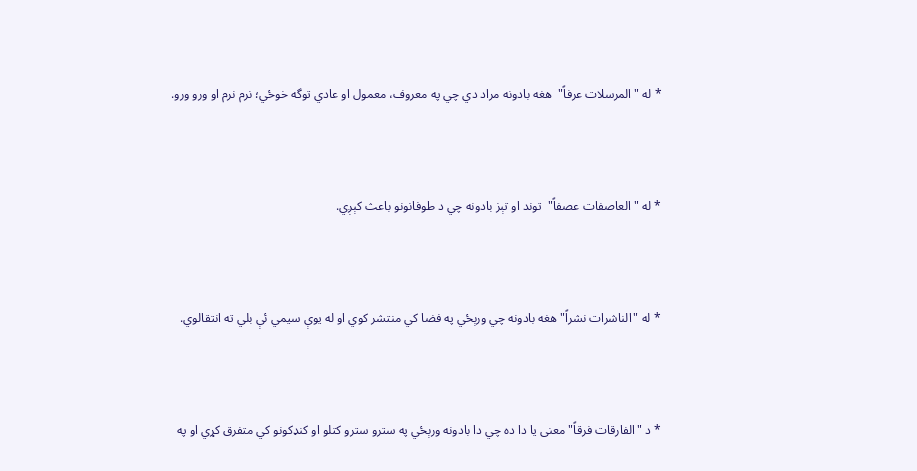* له "المرسلات عرفاً"  هغه بادونه مراد دي چي په معروف، معمول او عادي توگه خوځي؛ نرم نرم او ورو ورو.



* له "العاصفات عصفاً"  توند او تېز بادونه چي د طوفانونو باعث كېږي.



* له "الناشرات نشراً" هغه بادونه چي ورېځي په فضا كي منتشر كوي او له يوې سيمي ئې بلي ته انتقالوي.



* د "الفارقات فرقاً" معنى يا دا ده چي دا بادونه ورېځي په سترو سترو كتلو او كنډكونو كي متفرق كړي او په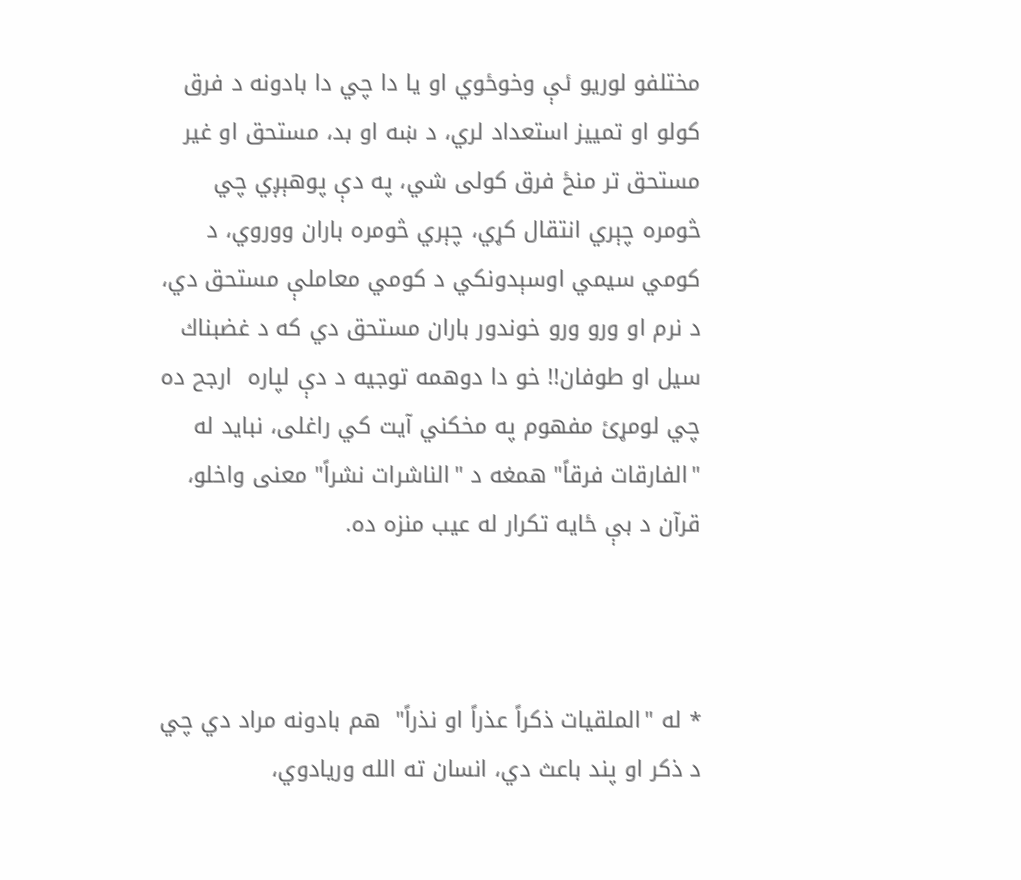مختلفو لوريو ئې وخوځوي او يا دا چي دا بادونه د فرق كولو او تمييز استعداد لري، د ښه او بد، مستحق او غير مستحق تر منځ فرق كولى شي، په دې پوهېږي چي څومره چېري انتقال كړي، چېري څومره باران ووروي، د كومي سيمي اوسېدونكي د كومي معاملې مستحق دي، د نرم او ورو ورو خوندور باران مستحق دي كه د غضبناك سيل او طوفان!! خو دا دوهمه توجيه د دې لپاره  ارجح ده چي لومړئ مفهوم په مخكني آيت كي راغلى، نبايد له "الفارقات فرقاً" همغه د "الناشرات نشراً" معنى واخلو، قرآن د بې ځايه تكرار له عيب منزه ده.



* له "الملقيات ذكراً عذراً او نذراً"  هم بادونه مراد دي چي د ذكر او پند باعث دي، انسان ته الله وريادوي،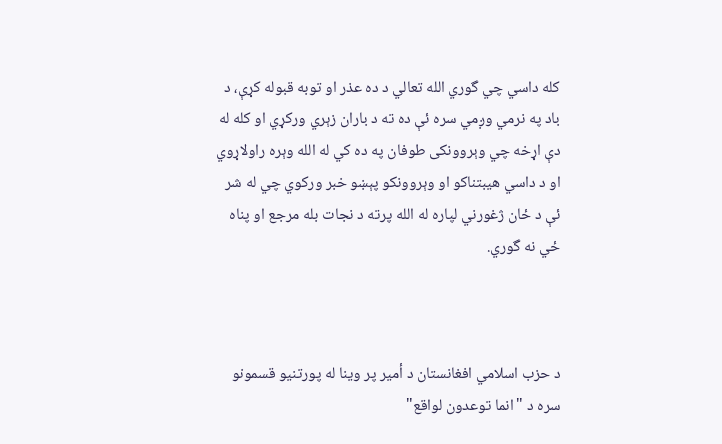كله داسي چي گوري الله تعالي د ده عذر او توبه قبوله كړې، د باد په نرمي وږمي سره ئې ده ته د باران زېري وركړي او كله له دې اړخه چي وېروونكى طوفان په ده كي له الله وېره راولاړوي او د داسي هيبتناكو او وېروونكو پېښو خبر وركوي چي له شر ئې د ځان ژغورني لپاره له الله پرته د نجات بله مرجع او پناه ځي نه گوري.



د حزب اسلامي افغانستان د أمير پر وينا له پورتنيو قسمونو سره د "انما توعدون لواقع"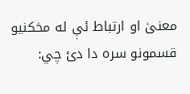معنىٰ او ارتباط ئې له مخكنيو قسمونو سره دا دئ چي: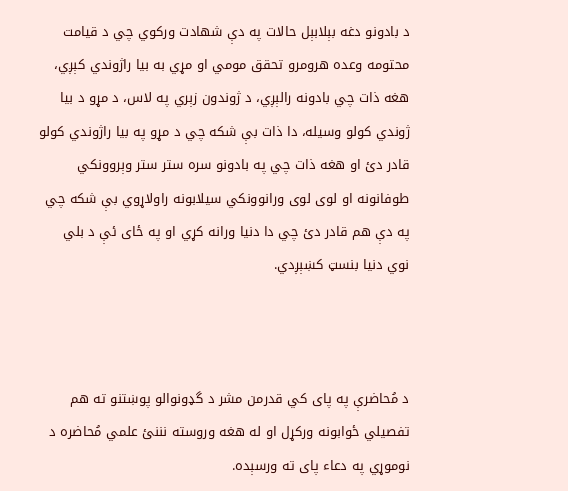د بادونو دغه بېلابېل حالات په دې شهادت وركوي چي د قيامت محتومه وعده هرومرو تحقق مومي او مړي به بيا راژوندي كېږي، هغه ذات چي بادونه رالېږي، د ژوندون زېري په لاس، د مړو د بيا ژوندي كولو وسيله، دا ذات بې شكه چي د مړو په بيا راژوندي كولو قادر دئ او هغه ذات چي په بادونو سره ستر ستر وېروونكي طوفانونه او لوى لوى ورانوونكي سيلابونه راولاړوي بې شكه چي په دې هم قادر دئ چي دا دنيا ورانه كړي او په ځاى ئې د بلي نوي دنيا بنسټ كښېږدي.



د مُحاضرې په پای کي قدرمن مشر د گډونوالو پوښتنو ته هم تفصيلي ځوابونه ورکړل او له هغه وروسته نننئ علمي مُحاضره د نوموړي په دعاء پای ته ورسېده.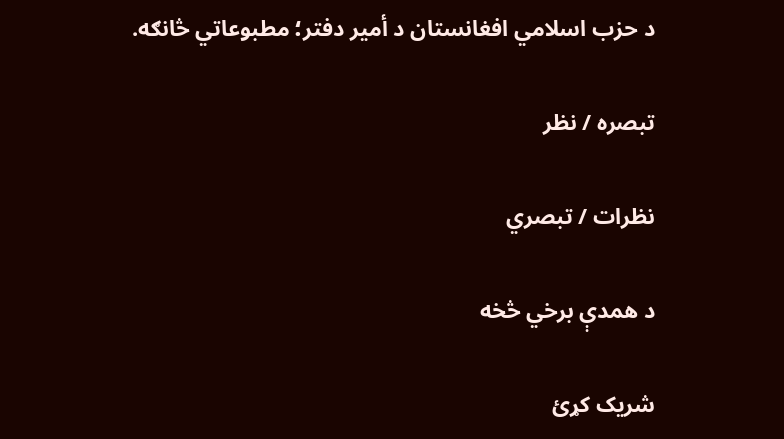د حزب اسلامي افغانستان د أمير دفتر؛ مطبوعاتي څانګه.

تبصره / نظر

نظرات / تبصري

د همدې برخي څخه

شریک کړئ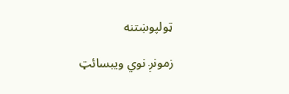ټولپوښتنه

زمونږ نوي ویبسائټ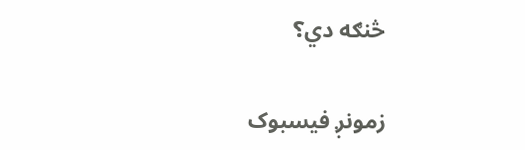څنګه دي؟

زمونږ فيسبوک